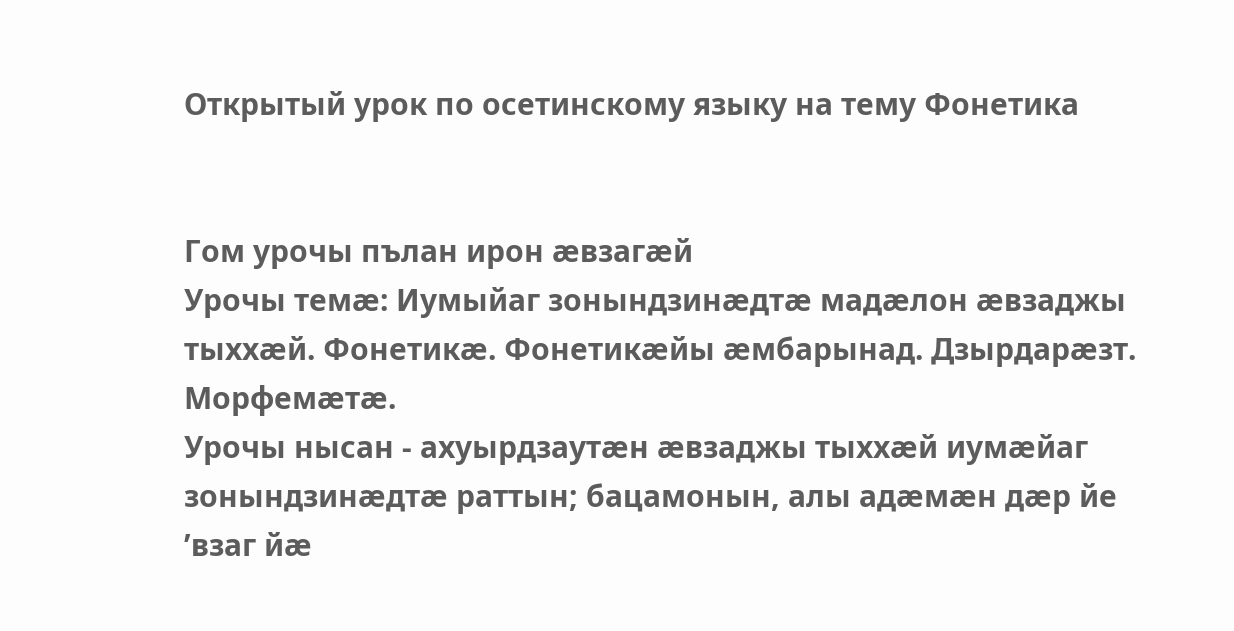Открытый урок по осетинскому языку на тему Фонетика


Гом урочы пълан ирон ӕвзагӕй
Урочы темӕ: Иумыйаг зонындзинӕдтӕ мадӕлон ӕвзаджы тыххӕй. Фонетикӕ. Фонетикӕйы ӕмбарынад. Дзырдарӕзт. Морфемӕтӕ.
Урочы нысан - ахуырдзаутæн æвзаджы тыххæй иумæйаг зонындзинæдтæ раттын; бацамонын, алы адæмæн дæр йе ʹвзаг йæ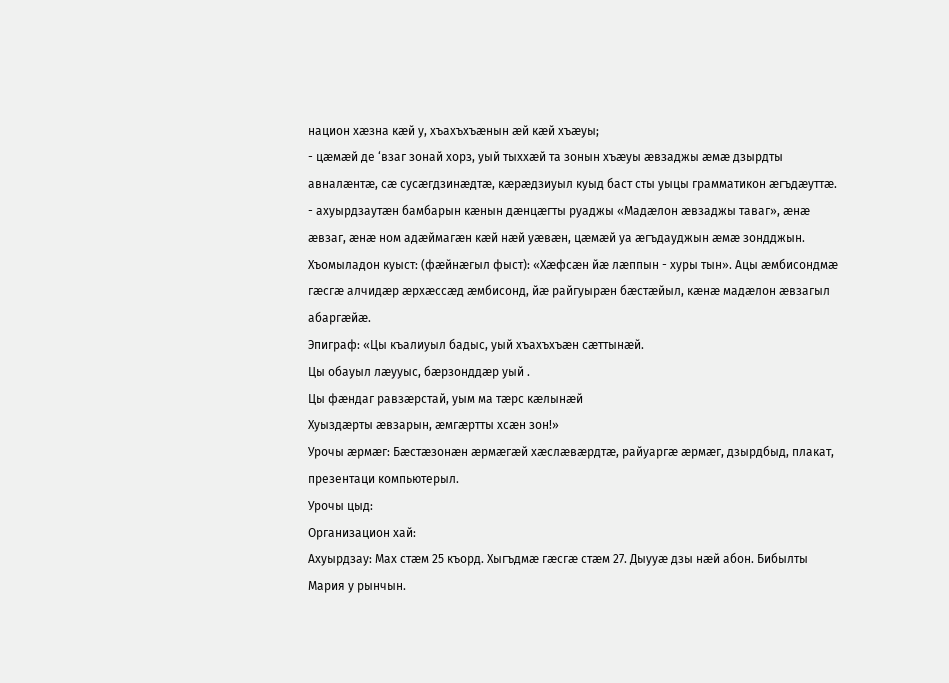национ хæзна кæй у, хъахъхъæнын æй кæй хъæуы;
- цæмæй де ‘взаг зонай хорз, уый тыххæй та зонын хъæуы æвзаджы æмæ дзырдты авналæнтæ, сæ сусæгдзинæдтæ, кæрæдзиуыл куыд баст сты уыцы грамматикон æгъдæуттæ.
- ахуырдзаутӕн бамбарын кӕнын дӕнцӕгты руаджы «Мадӕлон ӕвзаджы таваг», ӕнӕ ӕвзаг, ӕнӕ ном адӕймагӕн кӕй нӕй уӕвӕн, цӕмӕй уа ӕгъдауджын ӕмӕ зондджын.
Хъомыладон куыст: (фӕйнӕгыл фыст): «Хӕфсӕн йӕ лӕппын - хуры тын». Ацы ӕмбисондмӕ гӕсгӕ алчидӕр ӕрхӕссӕд ӕмбисонд, йӕ райгуырӕн бӕстӕйыл, кӕнӕ мадӕлон ӕвзагыл абаргӕйӕ.
Эпиграф: «Цы къалиуыл бадыс, уый хъахъхъӕн сӕттынӕй.
Цы обауыл лӕууыс, бӕрзонддӕр уый .
Цы фӕндаг равзӕрстай, уым ма тӕрс кӕлынӕй
Хуыздӕрты ӕвзарын, ӕмгӕртты хсӕн зон!»
Урочы ӕрмӕг: Бӕстӕзонӕн ӕрмӕгӕй хӕслӕвӕрдтӕ, райуаргӕ ӕрмӕг, дзырдбыд, плакат, презентаци компьютерыл.
Урочы цыд:
Организацион хай:
Ахуырдзау: Мах стӕм 25 къорд. Хыгъдмӕ гӕсгӕ стӕм 27. Дыууӕ дзы нӕй абон. Бибылты Мария у рынчын.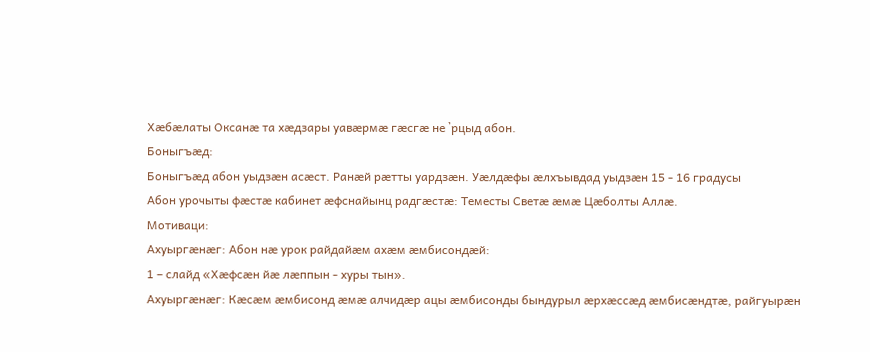Хӕбӕлаты Оксанӕ та хӕдзары уавӕрмӕ гӕсгӕ не ᾽рцыд абон.
Боныгъӕд:
Боныгъӕд абон уыдзӕн асӕст. Ранӕй рӕтты уардзӕн. Уӕлдӕфы ӕлхъывдад уыдзӕн 15 - 16 градусы
Абон урочыты фӕстӕ кабинет ӕфснайынц радгӕстӕ: Теместы Светӕ ӕмӕ Цӕболты Аллӕ.
Мотиваци:
Ахуыргӕнӕг: Абон нӕ урок райдайӕм ахӕм ӕмбисондӕй:
1 – слайд «Хӕфсӕн йӕ лӕппын - хуры тын».
Ахуыргӕнӕг: Кӕсӕм ӕмбисонд ӕмӕ алчидӕр ацы ӕмбисонды бындурыл ӕрхӕссӕд ӕмбисӕндтӕ, райгуырӕн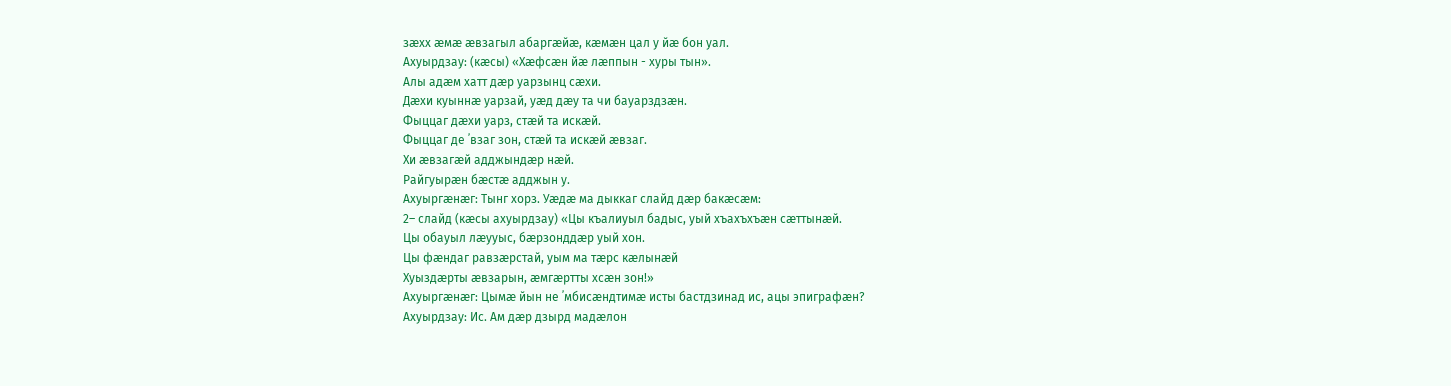зӕхх ӕмӕ ӕвзагыл абаргӕйӕ, кӕмӕн цал у йӕ бон уал.
Ахуырдзау: (кӕсы) «Хӕфсӕн йӕ лӕппын - хуры тын».
Алы адӕм хатт дӕр уарзынц сӕхи.
Дӕхи куыннӕ уарзай, уӕд дӕу та чи бауарздзӕн.
Фыццаг дӕхи уарз, стӕй та искӕй.
Фыццаг де ᾽взаг зон, стӕй та искӕй ӕвзаг.
Хи ӕвзагӕй адджындӕр нӕй.
Райгуырӕн бӕстӕ адджын у.
Ахуыргӕнӕг: Тынг хорз. Уӕдӕ ма дыккаг слайд дӕр бакӕсӕм:
2– слайд (кӕсы ахуырдзау) «Цы къалиуыл бадыс, уый хъахъхъӕн сӕттынӕй.
Цы обауыл лӕууыс, бӕрзонддӕр уый хон.
Цы фӕндаг равзӕрстай, уым ма тӕрс кӕлынӕй
Хуыздӕрты ӕвзарын, ӕмгӕртты хсӕн зон!»
Ахуыргӕнӕг: Цымӕ йын не ᾽мбисӕндтимӕ исты бастдзинад ис, ацы эпиграфӕн?
Ахуырдзау: Ис. Ам дӕр дзырд мадӕлон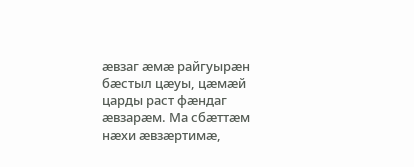ӕвзаг ӕмӕ райгуырӕн бӕстыл цӕуы, цӕмӕй царды раст фӕндаг ӕвзарӕм. Ма сбӕттӕм нӕхи ӕвзӕртимӕ,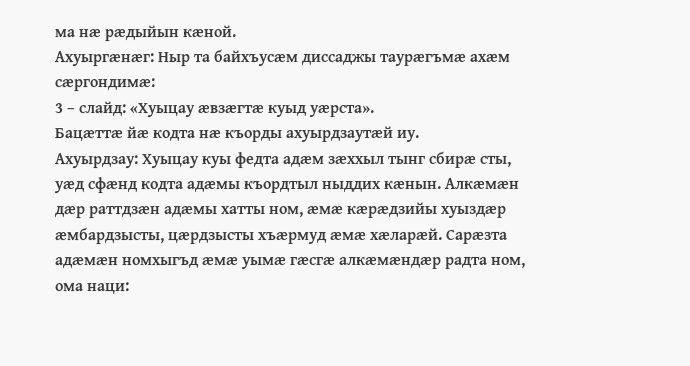ма нӕ рӕдыйын кӕной.
Ахуыргӕнӕг: Ныр та байхъусӕм диссаджы таурӕгъмӕ ахӕм сӕргондимӕ:
3 – слайд: «Хуыцау ӕвзӕгтӕ куыд уӕрста».
Бацӕттӕ йӕ кодта нӕ къорды ахуырдзаутӕй иу.
Ахуырдзау: Хуыцау куы федта адæм зæххыл тынг сбирæ сты, уæд сфæнд кодта адæмы къордтыл ныддих кæнын. Алкæмæн дæр раттдзæн адæмы хатты ном, æмæ кæрæдзийы хуыздæр æмбардзысты, цæрдзысты хъæрмуд æмæ хæларæй. Сарæзта адæмæн номхыгъд æмæ уымæ гæсгæ алкæмæндæр радта ном, ома наци: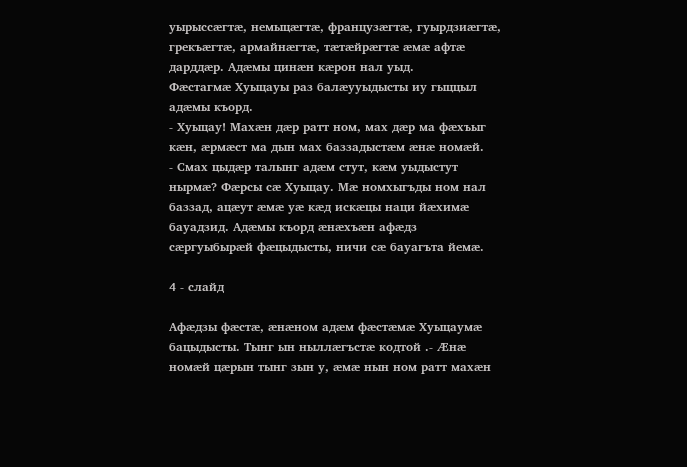уырыссæгтæ, немыцæгтæ, французæгтæ, гуырдзиæгтæ, грекъæгтæ, армайнӕгтӕ, тӕтӕйрӕгтӕ æмæ афтæ дарддæр. Адæмы цинæн кæрон нал уыд.
Фæстагмæ Хуыцауы раз балæууыдысты иу гыццыл адæмы къорд.
- Хуыцау! Махӕн дӕр ратт ном, мах дӕр ма фӕхъыг кӕн, ӕрмӕст ма дын мах баззадыстӕм ӕнӕ номӕй.
- Смах цыдӕр талынг адӕм стут, кӕм уыдыстут нырмӕ? Фӕрсы сӕ Хуыцау. Мӕ номхыгъды ном нал баззад, ацӕут ӕмӕ уӕ кӕд искӕцы наци йӕхимӕ бауадзид. Адӕмы къорд ӕнӕхъӕн афӕдз сӕргуыбырӕй фӕцыдысты, ничи сӕ бауагъта йемӕ.

4 - слайд

Афӕдзы фӕстӕ, ӕнӕном адӕм фӕстӕмӕ Хуыцаумӕ бацыдысты. Тынг ын ныллӕгъстӕ кодтой .- Ӕнӕ номӕй цӕрын тынг зын у, ӕмӕ нын ном ратт махӕн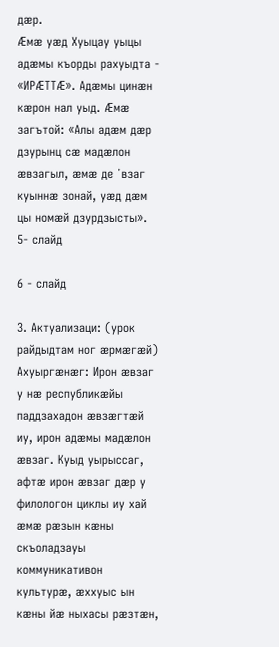дӕр.
Ӕмӕ уӕд Хуыцау уыцы адӕмы къорды рахуыдта - «ИРӔТТӔ». Адӕмы цинӕн кӕрон нал уыд. Ӕмӕ загътой: «Алы адӕм дӕр дзурынц сӕ мадӕлон ӕвзагыл, ӕмӕ де ᾽взаг куыннӕ зонай, уӕд дӕм цы номӕй дзурдзысты».
5- слайд

6 - слайд

3. Актуализаци: (урок райдыдтам ног æрмæгæй)
Ахуыргæнæг: Ирон æвзаг у нæ республикæйы паддзахадон æвзæгтæй иу, ирон адæмы мадæлон æвзаг. Куыд уырыссаг, афтæ ирон æвзаг дæр у филологон циклы иу хай æмæ рæзын кæны скъоладзауы коммуникативон культурæ, æххуыс ын кæны йæ ныхасы рæзтæн,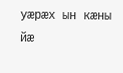уæрæх ын кæны йæ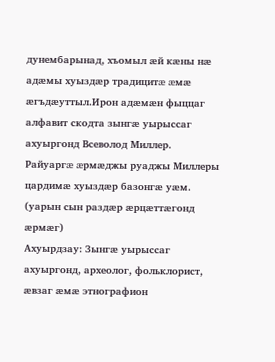дунембарынад, хъомыл æй кæны нæ адæмы хуыздæр традицитæ æмæ æгъдæуттыл.Ирон адæмæн фыццаг алфавит скодта зынгæ уырыссаг ахуыргонд Всеволод Миллер.
Райуаргæ æрмæджы руаджы Миллеры цардимӕ хуыздӕр базонгæ уæм.
(уарын сын раздæр æрцæттæгонд æрмæг)
Ахуырдзау: Зынгæ уырыссаг ахуыргонд, археолог, фольклорист, æвзаг æмæ этнографион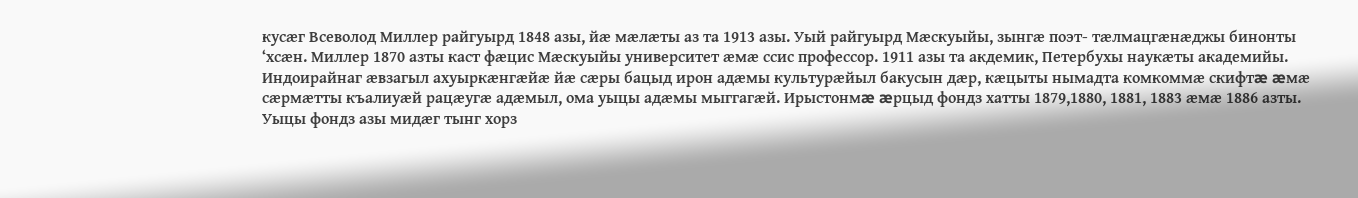кусæг Всеволод Миллер райгуырд 1848 азы, йæ мæлæты аз та 1913 азы. Уый райгуырд Мæскуыйы, зынгæ поэт- тæлмацгæнæджы бинонты ‘хсæн. Миллер 1870 азты каст фæцис Мæскуыйы университет æмæ ссис профессор. 1911 азы та акдемик, Петербухы наукæты академийы. Индоирайнаг æвзагыл ахуыркæнгæйæ йæ сæры бацыд ирон адæмы культурæйыл бакусын дæр, кæцыты нымадта комкоммæ скифтæ æмæ сæрмæтты къалиуæй рацæугæ адæмыл, ома уыцы адæмы мыггагæй. Ирыстонмæ æрцыд фондз хатты 1879,1880, 1881, 1883 æмæ 1886 азты. Уыцы фондз азы мидæг тынг хорз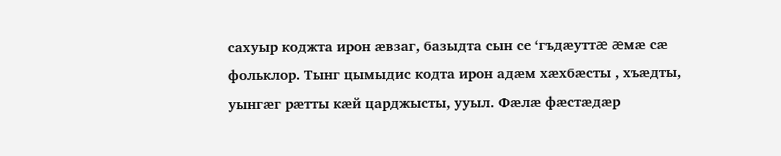сахуыр коджта ирон æвзаг, базыдта сын се ‘гъдæуттæ æмæ сæ фольклор. Тынг цымыдис кодта ирон адæм хæхбæсты , хъæдты, уынгæг рæтты кæй царджысты, ууыл. Фæлæ фæстæдæр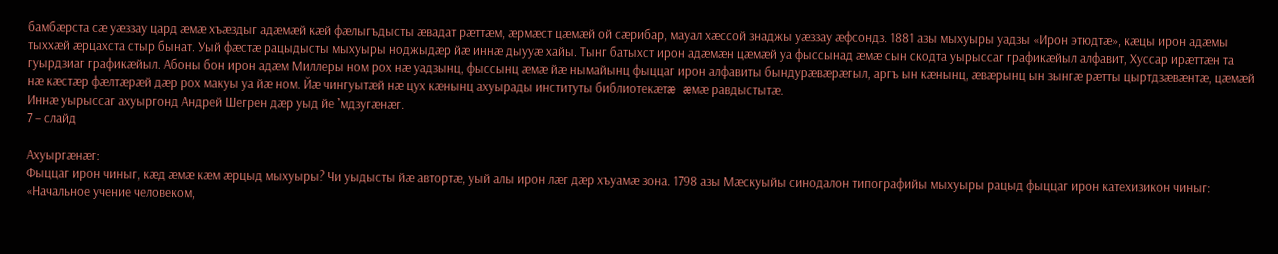бамбæрста сæ уæззау цард æмæ хъæздыг адæмæй кæй фæлыгъдысты æвадат рæттæм, æрмæст цæмæй ой сæрибар, мауал хæссой знаджы уæззау æфсондз. 1881 азы мыхуыры уадзы «Ирон этюдтæ», кæцы ирон адæмы тыххæй æрцахста стыр бынат. Уый фæстæ рацыдысты мыхуыры ноджыдæр йæ иннæ дыууæ хайы. Тынг батыхст ирон адæмæн цæмæй уа фыссынад æмæ сын скодта уырыссаг графикæйыл алфавит, Хуссар ирæттæн та гуырдзиаг графикæйыл. Абоны бон ирон адæм Миллеры ном рох нæ уадзынц, фыссынц æмæ йæ нымайынц фыццаг ирон алфавиты бындурæвæрæгыл, аргъ ын кæнынц, æвæрынц ын зынгæ рæтты цыртдзæвæнтæ, цæмæй нæ кæстæр фæлтæрæй дæр рох макуы уа йæ ном. Йæ чингуытæй нæ цух кæнынц ахуырады институты библиотекæтæ æмæ равдыстытæ.
Иннӕ уырыссаг ахуыргонд Андрей Шегрен дӕр уыд йе ᾽мдзугӕнӕг.
7 – слайд

Ахуыргæнæг:
Фыццаг ирон чиныг, кæд æмæ кæм æрцыд мыхуыры? Чи уыдысты йæ автортæ, уый алы ирон лæг дæр хъуамæ зона. 1798 азы Мæскуыйы синодалон типографийы мыхуыры рацыд фыццаг ирон катехизикон чиныг: «Начальное учение человеком,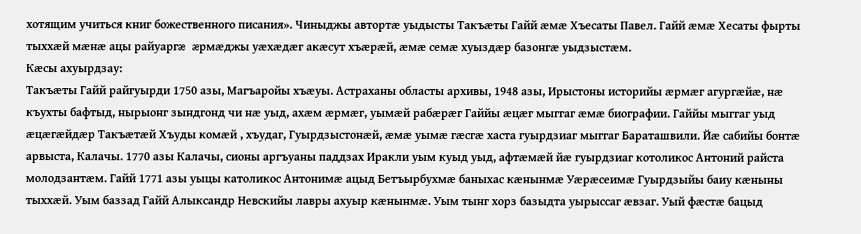хотящим учиться книг божественного писания». Чиныджы автортæ уыдысты Такъæты Гайй æмæ Хъесаты Павел. Гайй æмæ Хесаты фырты тыххæй мæнæ ацы райуаргæ æрмæджы уæхæдæг акæсут хъæрæй, æмæ семæ хуыздæр базонгæ уыдзыстæм.
Кæсы ахуырдзау:
Такъæты Гайй райгуырди 1750 азы, Магъаройы хъæуы. Астраханы областы архивы, 1948 азы, Ирыстоны историйы æрмæг агургæйæ, нæ къухты бафтыд, нырыонг зындгонд чи нæ уыд, ахæм æрмæг, уымæй рабæрæг Гаййы æцæг мыггаг æмæ биографии. Гаййы мыггаг уыд æцæгæйдæр Такъæтæй Хъуды комæй , хъудаг, Гуырдзыстонæй, æмæ уымæ гæсгæ хаста гуырдзиаг мыггаг Бараташвили. Йæ сабийы бонтæ арвыста, Калачы. 1770 азы Калачы, сионы аргъуаны паддзах Иракли уым куыд уыд, афтæмæй йæ гуырдзиаг котоликос Антоний райста молодзантæм. Гайй 1771 азы уыцы католикос Антонимæ ацыд Бетъырбухмæ баныхас кæнынмæ Уæрæсеимæ Гуырдзыйы баиу кæныны тыххæй. Уым баззад Гайй Алыксандр Невскийы лавры ахуыр кæнынмæ. Уым тынг хорз базыдта уырыссаг æвзаг. Уый фæстæ бацыд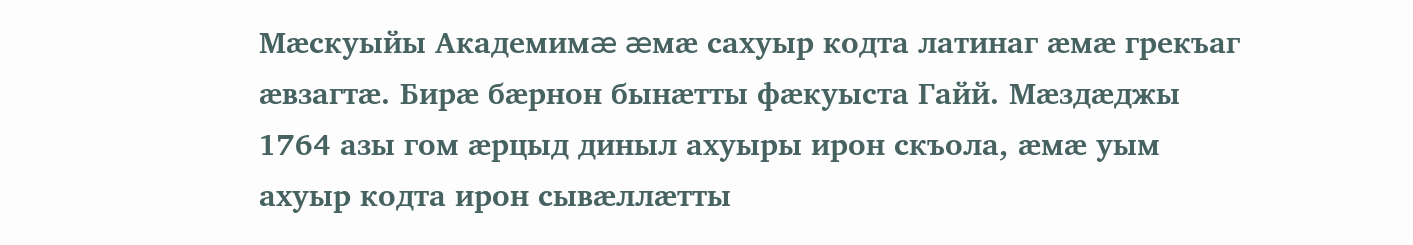Мæскуыйы Академимæ æмæ сахуыр кодта латинаг æмæ грекъаг æвзагтæ. Бирæ бæрнон бынæтты фæкуыста Гайй. Мæздæджы 1764 азы гом æрцыд диныл ахуыры ирон скъола, æмæ уым ахуыр кодта ирон сывæллæтты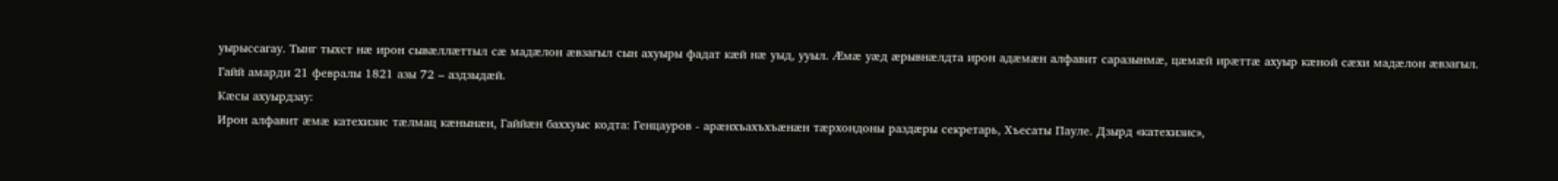уырыссагау. Тынг тыхст нæ ирон сывæллæттыл сæ мадæлон æвзагыл сын ахуыры фадат кæй нæ уыд, ууыл. Æмæ уæд æрывнæлдта ирон адæмæн алфавит саразынмæ, цæмæй ирæттæ ахуыр кæной сæхи мадæлон æвзагыл.
Гайй амарди 21 февралы 1821 азы 72 – аздзыдæй.
Кæсы ахуырдзау:
Ирон алфавит æмæ катехизис тæлмац кæнынæн, Гаййæн баххуыс кодта: Генцауров - арæнхъахъхъæнæн тæрхондоны раздæры секретарь, Хъесаты Пауле. Дзырд «катехизис»,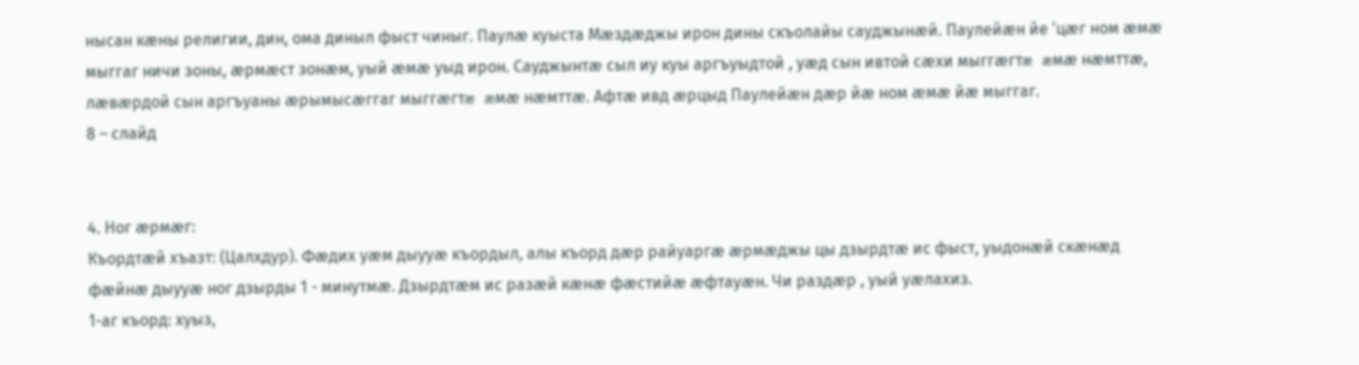нысан кӕны религии, дин, ома диныл фыст чиныг. Паулæ куыста Мæздæджы ирон дины скъолайы сауджынæй. Паулейæн йе ‘цæг ном æмæ мыггаг ничи зоны, æрмæст зонæм, уый æмæ уыд ирон. Сауджынтæ сыл иу куы аргъуыдтой , уæд сын ивтой сæхи мыггæгтæ æмæ нæмттæ, лæвæрдой сын аргъуаны æрымысæггаг мыггæгтæ æмæ нæмттæ. Афтæ ивд æрцыд Паулейæн дæр йæ ном æмæ йæ мыггаг.
8 – слайд


4. Ног ӕрмӕг:
Къордтӕй хъазт: (Цалхдур). Фӕдих уӕм дыууӕ къордыл, алы къорд дӕр райуаргӕ ӕрмӕджы цы дзырдтӕ ис фыст, уыдонӕй скӕнӕд фӕйнӕ дыууӕ ног дзырды 1 - минутмӕ. Дзырдтӕм ис разӕй кӕнӕ фӕстийӕ ӕфтауӕн. Чи раздӕр , уый уӕлахиз.
1-аг къорд: хуыз,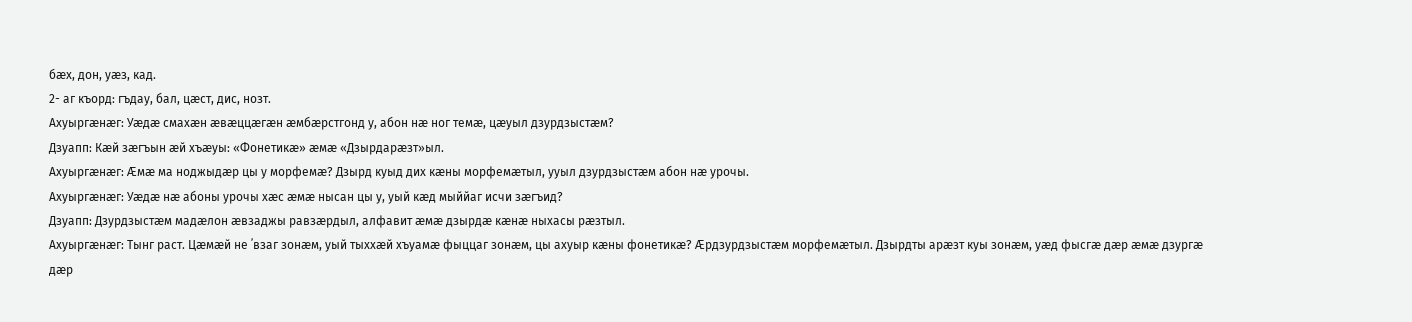бӕх, дон, уӕз, кад.
2- аг къорд: гъдау, бал, цӕст, дис, нозт.
Ахуыргӕнӕг: Уӕдӕ смахӕн ӕвӕццӕгӕн ӕмбӕрстгонд у, абон нӕ ног темӕ, цӕуыл дзурдзыстӕм?
Дзуапп: Кӕй зӕгъын ӕй хъӕуы: «Фонетикӕ» ӕмӕ «Дзырдарӕзт»ыл.
Ахуыргӕнӕг: Ӕмӕ ма ноджыдӕр цы у морфемӕ? Дзырд куыд дих кӕны морфемӕтыл, ууыл дзурдзыстӕм абон нӕ урочы.
Ахуыргӕнӕг: Уӕдӕ нӕ абоны урочы хӕс ӕмӕ нысан цы у, уый кӕд мыййаг исчи зӕгъид?
Дзуапп: Дзурдзыстӕм мадӕлон ӕвзаджы равзӕрдыл, алфавит ӕмӕ дзырдӕ кӕнӕ ныхасы рӕзтыл.
Ахуыргӕнӕг: Тынг раст. Цӕмӕй не ᾽взаг зонӕм, уый тыххӕй хъуамӕ фыццаг зонӕм, цы ахуыр кӕны фонетикӕ? Ӕрдзурдзыстӕм морфемӕтыл. Дзырдты арӕзт куы зонӕм, уӕд фысгӕ дӕр ӕмӕ дзургӕ дӕр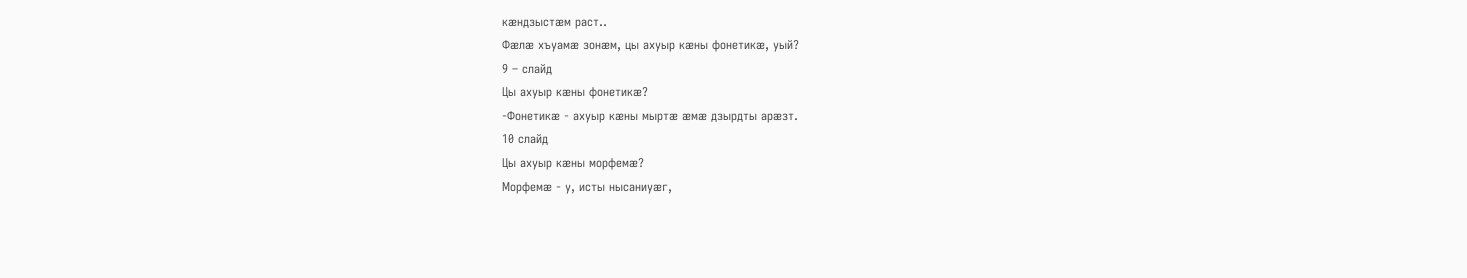кӕндзыстӕм раст..
Фӕлӕ хъуамӕ зонӕм, цы ахуыр кӕны фонетикӕ, уый?
9 – слайд
Цы ахуыр кӕны фонетикӕ?
-Фонетикӕ - ахуыр кӕны мыртӕ ӕмӕ дзырдты арӕзт.
10 слайд
Цы ахуыр кӕны морфемӕ?
Морфемӕ - у, исты нысаниуӕг,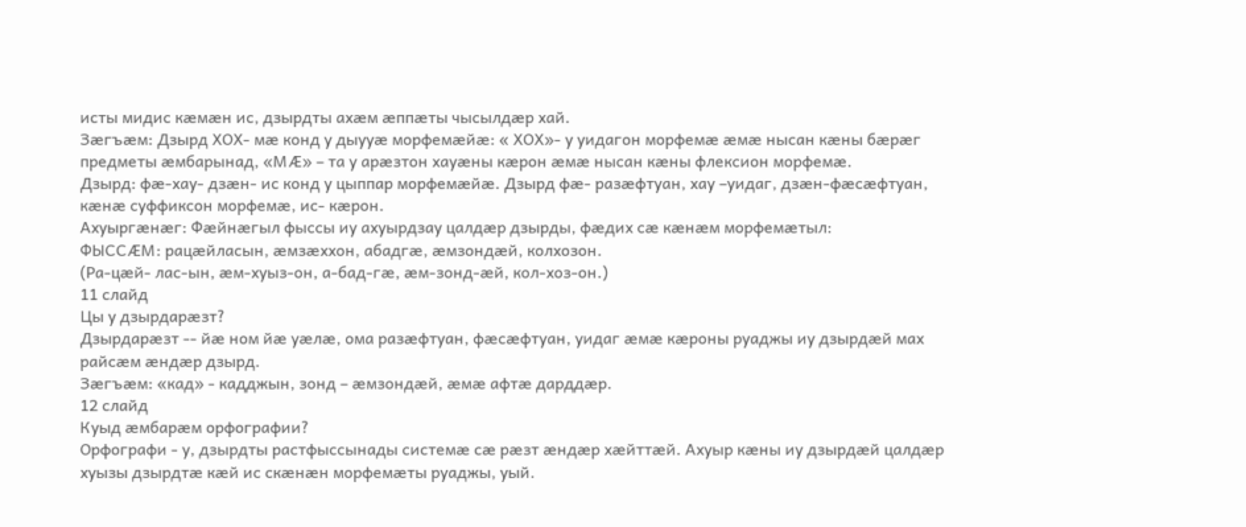исты мидис кӕмӕн ис, дзырдты ахӕм ӕппӕты чысылдӕр хай.
Зӕгъӕм: Дзырд ХОХ- мӕ конд у дыууӕ морфемӕйӕ: « ХОХ»- у уидагон морфемӕ ӕмӕ нысан кӕны бӕрӕг предметы ӕмбарынад, «МӔ» – та у арӕзтон хауӕны кӕрон ӕмӕ нысан кӕны флексион морфемӕ.
Дзырд: фӕ-хау- дзӕн- ис конд у цыппар морфемӕйӕ. Дзырд фӕ- разӕфтуан, хау –уидаг, дзӕн-фӕсӕфтуан, кӕнӕ суффиксон морфемӕ, ис- кӕрон.
Ахуыргӕнӕг: Фӕйнӕгыл фыссы иу ахуырдзау цалдӕр дзырды, фӕдих сӕ кӕнӕм морфемӕтыл:
ФЫССӔМ: рацӕйласын, ӕмзӕххон, абадгӕ, ӕмзондӕй, колхозон.
(Ра-цӕй- лас-ын, ӕм-хуыз-он, а-бад-гӕ, ӕм-зонд-ӕй, кол-хоз-он.)
11 слайд
Цы у дзырдарӕзт?
Дзырдарӕзт -- йӕ ном йӕ уӕлӕ, ома разӕфтуан, фӕсӕфтуан, уидаг ӕмӕ кӕроны руаджы иу дзырдӕй мах райсӕм ӕндӕр дзырд.
Зӕгъӕм: «кад» - кадджын, зонд – ӕмзондӕй, ӕмӕ афтӕ дарддӕр.
12 слайд
Куыд ӕмбарӕм орфографии?
Орфографи - у, дзырдты растфыссынады системӕ сӕ рӕзт ӕндӕр хӕйттӕй. Ахуыр кӕны иу дзырдӕй цалдӕр хуызы дзырдтӕ кӕй ис скӕнӕн морфемӕты руаджы, уый.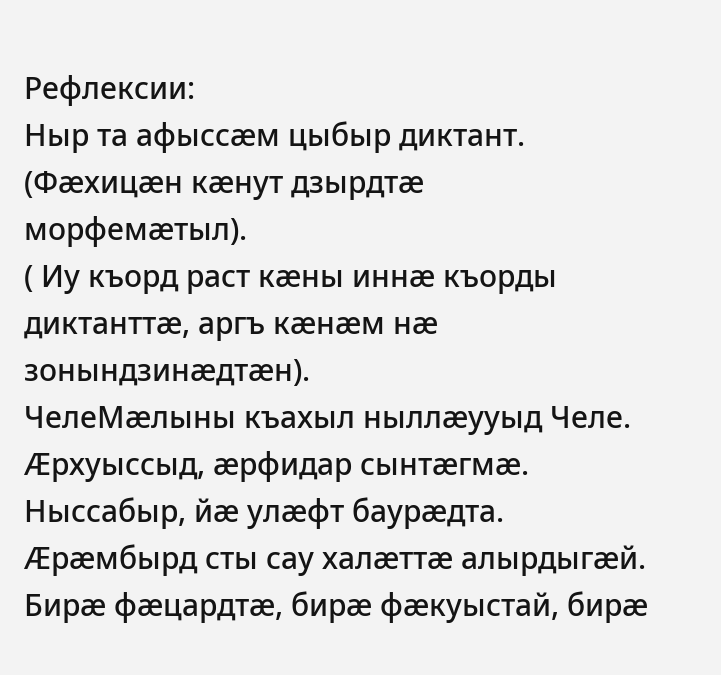Рефлексии:
Ныр та афыссӕм цыбыр диктант. (Фӕхицӕн кӕнут дзырдтӕ морфемӕтыл).
( Иу къорд раст кӕны иннӕ къорды диктанттӕ, аргъ кӕнӕм нӕ зонындзинӕдтӕн).
ЧелеМӕлыны къахыл ныллӕууыд Челе. Ӕрхуыссыд, ӕрфидар сынтӕгмӕ. Ныссабыр, йӕ улӕфт баурӕдта. Ӕрӕмбырд сты сау халӕттӕ алырдыгӕй. Бирӕ фӕцардтӕ, бирӕ фӕкуыстай, бирӕ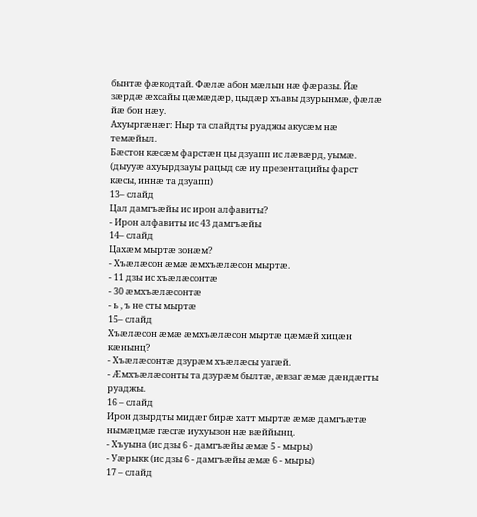бынтӕ фӕкодтай. Фӕлӕ абон мӕлын нӕ фӕразы. Йӕ зӕрдӕ ӕхсайы цӕмӕдӕр, цыдӕр хъавы дзурынмӕ, фӕлӕ йӕ бон нӕу.
Ахуыргӕнӕг: Ныр та слайдты руаджы акусӕм нӕ темӕйыл.
Бӕстон кӕсӕм фарстӕн цы дзуапп ис лӕвӕрд, уымӕ.
(дыууӕ ахуырдзауы рацыд сӕ иу презентацийы фарст кӕсы, иннӕ та дзуапп)
13– слайд
Цал дамгъӕйы ис ирон алфавиты?
- Ирон алфавиты ис 43 дамгъӕйы
14– слайд
Цахӕм мыртӕ зонӕм?
- Хъӕлӕсон ӕмӕ ӕмхъӕлӕсон мыртӕ.
- 11 дзы ис хъӕлӕсонтӕ
- 30 ӕмхъӕлӕсонтӕ
- ь , ъ не сты мыртӕ
15– слайд
Хъӕлӕсон ӕмӕ ӕмхъӕлӕсон мыртӕ цӕмӕй хицӕн кӕнынц?
- Хъӕлӕсонтӕ дзурӕм хъӕлӕсы уагӕй.
- Ӕмхъӕлӕсонты та дзурӕм былтӕ, ӕвзаг ӕмӕ дӕндӕгты руаджы.
16 – слайд
Ирон дзырдты мидӕг бирӕ хатт мыртӕ ӕмӕ дамгъӕтӕ нымӕцмӕ гӕсгӕ иухуызон нӕ вӕййынц.
- Хъуына (ис дзы 6 - дамгъӕйы ӕмӕ 5 - мыры)
- Уӕрыкк (ис дзы 6 - дамгъӕйы ӕмӕ 6 - мыры)
17 – слайд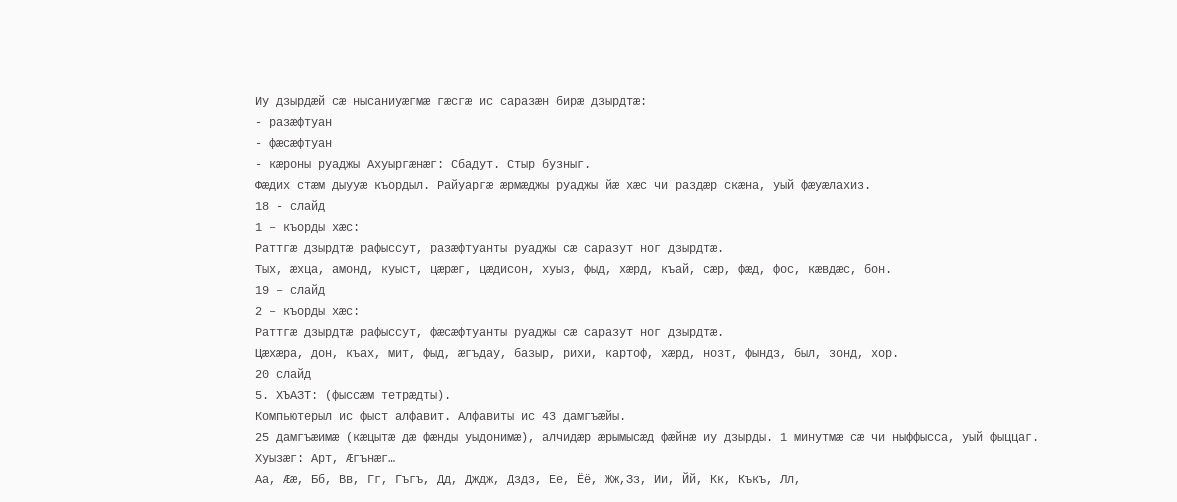Иу дзырдӕй сӕ нысаниуӕгмӕ гӕсгӕ ис саразӕн бирӕ дзырдтӕ:
- разӕфтуан
- фӕсӕфтуан
- кӕроны руаджы Ахуыргӕнӕг: Сбадут. Стыр бузныг.
Фӕдих стӕм дыууӕ къордыл. Райуаргӕ ӕрмӕджы руаджы йӕ хӕс чи раздӕр скӕна, уый фӕуӕлахиз.
18 - слайд
1 – къорды хӕс:
Раттгӕ дзырдтӕ рафыссут, разӕфтуанты руаджы сӕ саразут ног дзырдтӕ.
Тых, ӕхца, амонд, куыст, цӕрӕг, цӕдисон, хуыз, фыд, хӕрд, къай, сӕр, фӕд, фос, кӕвдӕс, бон.
19 – слайд
2 – къорды хӕс:
Раттгӕ дзырдтӕ рафыссут, фӕсӕфтуанты руаджы сӕ саразут ног дзырдтӕ.
Цӕхӕра, дон, къах, мит, фыд, ӕгъдау, базыр, рихи, картоф, хӕрд, нозт, фындз, был, зонд, хор.
20 слайд
5. ХЪАЗТ: (фыссӕм тетрӕдты).
Компьютерыл ис фыст алфавит. Алфавиты ис 43 дамгъӕйы.
25 дамгъӕимӕ (кӕцытӕ дӕ фӕнды уыдонимӕ), алчидӕр ӕрымысӕд фӕйнӕ иу дзырды. 1 минутмӕ сӕ чи ныффысса, уый фыццаг.
Хуызӕг: Арт, Ӕгънӕг…
Аа, Ӕӕ, Бб, Вв, Гг, Гъгъ, Дд, Дждж, Дздз, Ее, Ёё, Жж,Зз, Ии, Йй, Кк, Къкъ, Лл,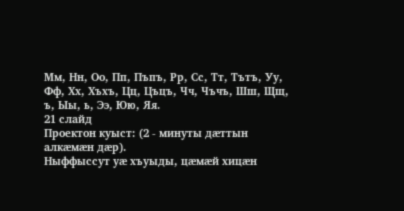Мм, Нн, Оо, Пп, Пъпъ, Рр, Сс, Тт, Тътъ, Уу, Фф, Хх, Хъхъ, Цц, Цъцъ, Чч, Чъчъ, Шш, Щщ, ъ, Ыы, ь, Ээ, Юю, Яя.
21 слайд
Проектон куыст: (2 - минуты дӕттын алкӕмӕн дӕр).
Ныффыссут уӕ хъуыды, цӕмӕй хицӕн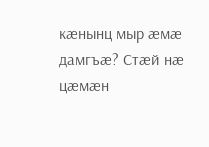кӕнынц мыр ӕмӕ дамгъӕ? Стӕй нӕ цӕмӕн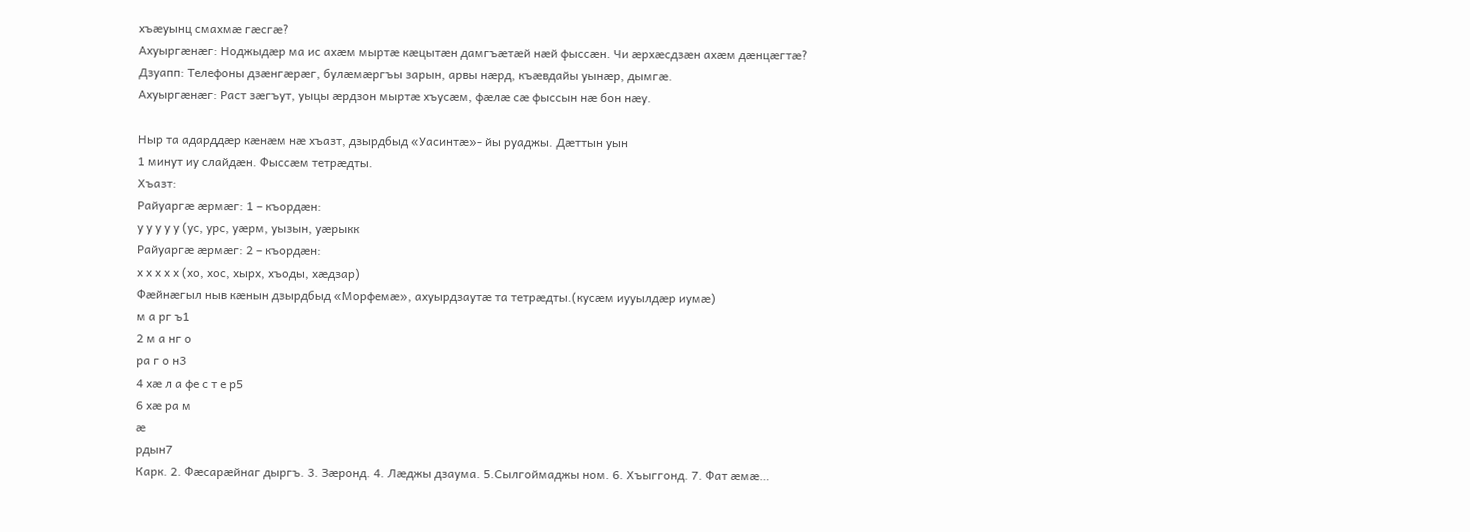хъӕуынц смахмӕ гӕсгӕ?
Ахуыргӕнӕг: Ноджыдӕр ма ис ахӕм мыртӕ кӕцытӕн дамгъӕтӕй нӕй фыссӕн. Чи ӕрхӕсдзӕн ахӕм дӕнцӕгтӕ?
Дзуапп: Телефоны дзӕнгӕрӕг, булӕмӕргъы зарын, арвы нӕрд, къӕвдайы уынӕр, дымгӕ.
Ахуыргӕнӕг: Раст зӕгъут, уыцы ӕрдзон мыртӕ хъусӕм, фӕлӕ сӕ фыссын нӕ бон нӕу.

Ныр та адарддӕр кӕнӕм нӕ хъазт, дзырдбыд «Уасинтӕ»- йы руаджы. Дӕттын уын
1 минут иу слайдӕн. Фыссӕм тетрӕдты.
Хъазт:
Райуаргӕ ӕрмӕг: 1 – къордӕн:
у у у у у (ус, урс, уӕрм, уызын, уӕрыкк
Райуаргӕ ӕрмӕг: 2 – къордӕн:
х х х х х (хо, хос, хырх, хъоды, хӕдзар)
Фӕйнӕгыл ныв кӕнын дзырдбыд «Морфемӕ», ахуырдзаутӕ та тетрӕдты.(кусӕм иууылдӕр иумӕ)
м а рг ъ1
2 м а нг о
ра г о н3
4 хӕ л а фе с т е р5
6 хӕ ра м
ӕ
рдын7
Карк. 2. Фӕсарӕйнаг дыргъ. 3. Зӕронд. 4. Лӕджы дзаума. 5.Сылгоймаджы ном. 6. Хъыггонд. 7. Фат ӕмӕ…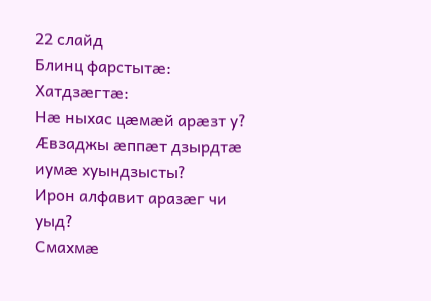22 слайд
Блинц фарстытӕ: Хатдзӕгтӕ:
Нӕ ныхас цӕмӕй арӕзт у?
Ӕвзаджы ӕппӕт дзырдтӕ иумӕ хуындзысты?
Ирон алфавит аразӕг чи уыд?
Смахмӕ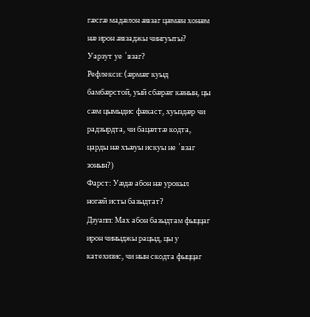гӕсгӕ мадӕлон ӕвзаг цӕмӕн хонӕм нӕ ирон ӕвзаджы чингуыты?
Уарзут уе ᾽взаг?
Рефлекси: (æрмæг куыд бамбæрстой, уый сбæрæг кæнын, цы сæм цымыдис фæкаст, хуыздæр чи радзырдта, чи бацæттæ кодта, царды нӕ хъӕуы искуы не ᾽взаг зонын?)
Фарст: Уæдæ абон нæ урокыл ногæй исты базыдтат?
Дзуапп: Мах абон базыдтам фыццаг ирон чиныджы рацыд, цы у катехизис, чи нын скодта фыццаг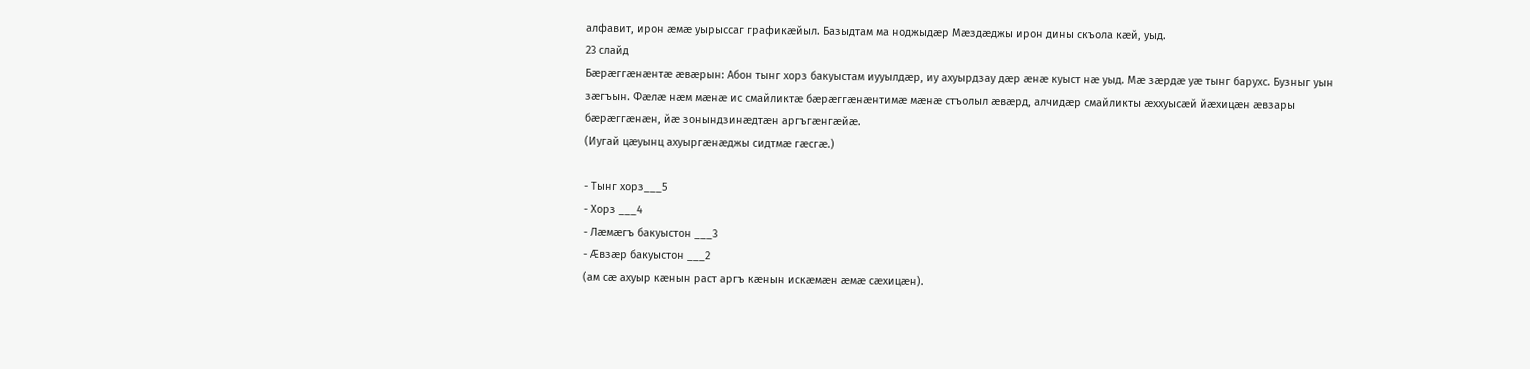алфавит, ирон æмæ уырыссаг графикæйыл. Базыдтам ма ноджыдæр Мæздæджы ирон дины скъола кæй, уыд.
23 слайд
Бӕрӕггӕнӕнтӕ ӕвӕрын: Абон тынг хорз бакуыстам иууылдӕр, иу ахуырдзау дӕр ӕнӕ куыст нӕ уыд. Мӕ зӕрдӕ уӕ тынг барухс. Бузныг уын зӕгъын. Фӕлӕ нӕм мӕнӕ ис смайликтӕ бӕрӕггӕнӕнтимӕ мӕнӕ стъолыл ӕвӕрд, алчидӕр смайликты ӕххуысӕй йӕхицӕн ӕвзары бӕрӕггӕнӕн, йӕ зонындзинӕдтӕн аргъгӕнгӕйӕ.
(Иугай цӕуынц ахуыргӕнӕджы сидтмӕ гӕсгӕ.)

- Тынг хорз___5
- Хорз ___4
- Лӕмӕгъ бакуыстон ___3
- Ӕвзӕр бакуыстон ___2
(ам сӕ ахуыр кӕнын раст аргъ кӕнын искӕмӕн ӕмӕ сӕхицӕн).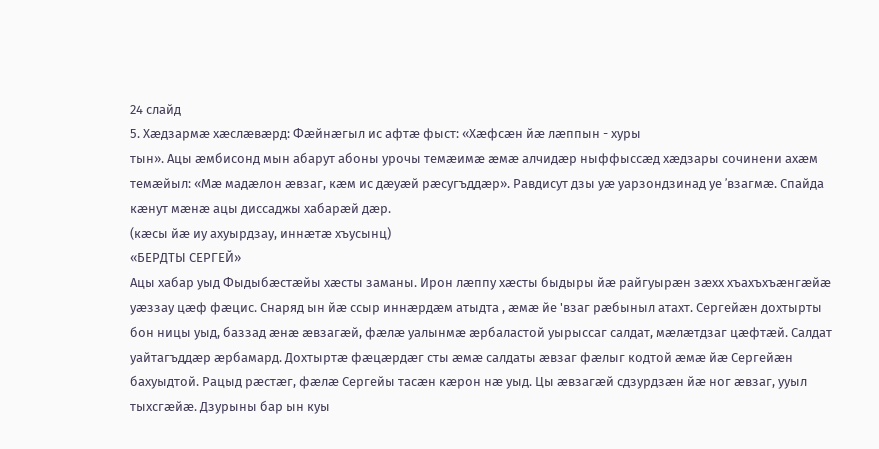24 слайд
5. Хæдзармæ хæслæвæрд: Фæйнæгыл ис афтæ фыст: «Хӕфсӕн йӕ лӕппын - хуры
тын». Ацы æмбисонд мын абарут абоны урочы темæимæ æмæ алчидæр ныффыссæд хӕдзары сочинени ахæм темæйыл: «Мæ мадæлон æвзаг, кæм ис дæуæй рæсугъддæр». Равдисут дзы уӕ уарзондзинад уе ᾽взагмӕ. Спайда кӕнут мӕнӕ ацы диссаджы хабарӕй дӕр.
(кӕсы йӕ иу ахуырдзау, иннӕтӕ хъусынц)
«БЕРДТЫ СЕРГЕЙ»
Ацы хабар уыд Фыдыбæстæйы хæсты заманы. Ирон лæппу хæсты быдыры йæ райгуырæн зæхх хъахъхъæнгæйæ уæззау цæф фæцис. Снаряд ын йæ ссыр иннæрдæм атыдта , æмæ йе 'взаг рæбыныл атахт. Сергейæн дохтырты бон ницы уыд, баззад æнæ æвзагæй, фæлæ уалынмæ æрбаластой уырыссаг салдат, мæлæтдзаг цæфтæй. Салдат уайтагъддæр æрбамард. Дохтыртæ фæцæрдæг сты æмæ салдаты æвзаг фæлыг кодтой æмæ йæ Сергейæн бахуыдтой. Рацыд рæстæг, фæлæ Сергейы тасæн кæрон нæ уыд. Цы æвзагæй сдзурдзæн йæ ног æвзаг, ууыл тыхсгæйæ. Дзурыны бар ын куы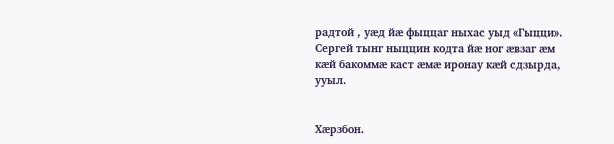радтой , уæд йæ фыццаг ныхас уыд «Гыцци». Сергей тынг ныццин кодта йæ ног æвзаг æм кæй бакоммæ каст æмæ иронау кæй сдзырда, ууыл.


Хæрзбон.